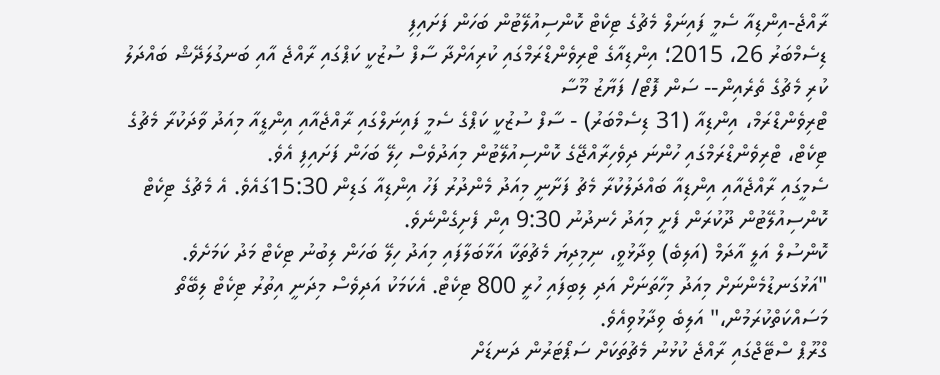ރާއްޖެ-އިންޑިއާ ސެމީ ފައިނަލް މެޗުގެ ޓިކެޓް ކޮންސިއުލޭޓުން ބަހަން ފަށައިފި
ޑިސެމްބަރު 26، 2015؛ އިންޑިއާގެ ޓްރިވެންޑްރަމްގައި ކުރިއަށްދާ ސާފް ސުޒުކީ ކަޕްގައި ރާއްޖެ އާއި ބަނގުލަދޭޝް ބައްދަލު ކުރި މެޗުގެ ތެރެއިން-- ސަން ފޮޓޯ/ ފަޔާޒު މޫސާ
ޓްރިވެންޑްރަމް، އިންޑިއާ (31 ޑިސެމްބަރު) - ސާފް ސުޒުކީ ކަޕްގެ ސެމީ ފައިނަލްގައި ރާއްޖެއާއި އިންޑީއާ މިއަދު ވާދަކުރާ މެޗުގެ ޓިކެޓް، ޓްރިވެންޑްރަމްގައި ހުންނަ ދިވެހިރާއްޖޭގެ ކޮންސިއުލޭޓުން މިއަދުވެސް ހިލޭ ބަހަން ފަށައިފި އެވެ.
ސެމީގައި ރާއްޖެއާއި އިންޑިއާ ބައްދަލުކުރާ މެޗު ފަށާނީ މިއަދު މެންދުރު ފަހު އިންޑިއާ ގަޑިން 15:30ގައެވެ. އެ މެޗުގެ ޓިކެޓް ކޮންސިއުލޭޓުން ދޫކުރަން ފެށީ މިއަދު ހެނދުނު 9:30 އިން ފެށިގެންނެވެ.
ކޮންސުލް އަލީ އާދަމް (އަލިބެ) ވިދާޅުވީ، ނިމިދިޔަ މެޗުތަކާ އަޅާބަލާފައި މިއަދު ހިލޭ ބަހަން ލިބުނު ޓިކެޓް މަދު ކަމަށެވެ.
"އަޅުގަނޑުމެންނަށް މިއަދު މިހާތަނަށް އަދި ލިބިފައި ހުރީ 800 ޓިކެޓް. އެކަމަކު އަދިވެސް މިދަނީ އިތުރު ޓިކެޓް ލިބޭތޯ މަސައްކަތްކުރަމުން،" އަލިބެ ވިދާޅުވިއެވެ.
ގްރޫޕް ސްޓޭޖްގައި ރާއްޖެ ކުޅުނު މެޗުތަކަށް ސަޕޯޓަރުން ދަނޑަށް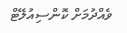ވެއްދުމަށް ކޮންސިއުލޭޓް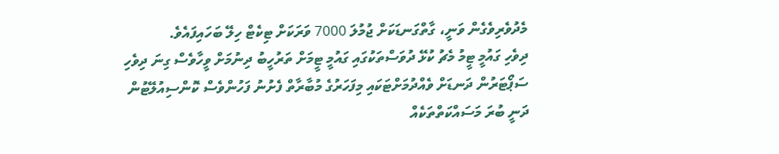މެދުވެރިވެގެން ވަނީ، ގާތްގަނޑަކަށް ޖުމުލަ 7000 ވަރަކަށް ޓިކެޓް ހިލޭ ބަހައިފައެވެ.
ދިވެހި ގައުމީ ޓީމު މެޗު ކުޅޭ ދުވަސްތަކުގައި ގައުމީ ޓީމަށް ތަރުހީބު ދިނުމަށް ވީހާވެސް ގިނަ ދިވެހި ސަޕޯޓަރުން ދަނޑަށް ވެއްދުމަށްޓަކައި މިފަހަރުގެ މުބާރާތް ފެށުނު ފަހުންވެސް ކޮންސިއުލޭޓުން ދަނީ ބުރަ މަސައްކަތްތަކެއް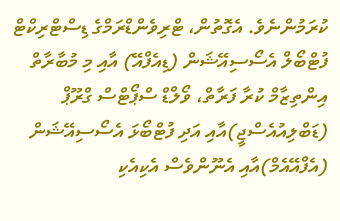ކުރަމުންނެވެ. އެގޮތުން، ޓްރިވެންޑްރަމްގެ ޑިސްޓްރިކްޓް ފުޓްބޯލް އެސޯސިއޭޝަން (ޑިއެފްއޭ) އާއި މި މުބާރާތް އިންތިޒާމް ކުރާ ފަރާތް، ވޯލްޑް ސްޕޯޓްސް ގްރޫޕް (ޑަބްލިއުއެސްޖީ)އާއި އަދި ފުޓްބޯޅަ އެސޯސިއޭޝަން (އެފްއޭއެމް)އާއި އެނޫންވެސް އެކިއެކި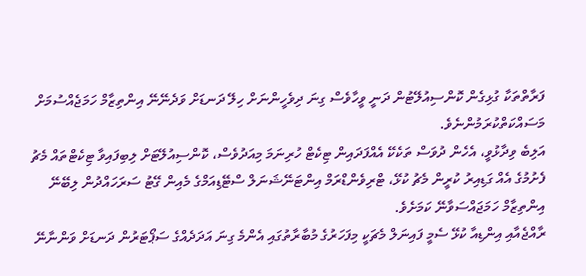ފަރާތްތަކާ ގުޅިގެން ކޮންސިއުލޭޓުން ދަނީ ވީހާވެސް ގިނަ ދިވެހީންނަށް ހިލޭ ދަނޑަށް ވަދެނޭނޭ އިންތިޒާމް ހަމަޖެއްސުމަށް މަސައްކަތްކުރަމުންނެވެ.
އަލިބެ ވިދާޅުވީ، އެހެން ދުވަސް ތަކެކޭ އެއްފަދައިން ޓިކެޓް ހުރިނަމަ މިއަދުވެސް، ކޮންސިއުލޭޓަށް ލިބިފައިވާ ޓިކެޓްތައް މެޗު ފެށުމުގެ އެއް ގަޑިއިރު ކުރީން މެޗު ކުޅޭ، ޓްރިވެންޑްރަމް އިންޓަނޭޝަނަލް ސްޓޭޑިއަމްގެ މެއިން ގޭޓު ސަރަހައްދުން ލިބޭނޭ އިންތިޒާމް ހަމަޖައްސަވާނޭ ކަމަށެވެ.
ރާއްޖެއާއި އިންޑިއާ ކުޅޭ ސެމީ ފައިނަލް މެޗަކީ މިފަހަރުގެ މުބާރާތުގައި އެންމެ ގިނަ އަދަދެއްގެ ސަޕޯޓަރުން ދަނޑަށް ވަންނާނޭ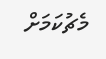މެޗުކަމަށް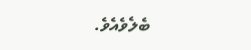ބެލެވެއެވެ.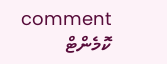comment ކޮމެންޓް